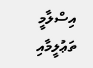އިސްލާމީ ތަޢުލީމާއި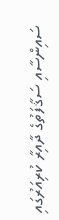ސައިންސާއި ސަޤާފަތުގެ ދާއިރާ ކުރިއަރުގައި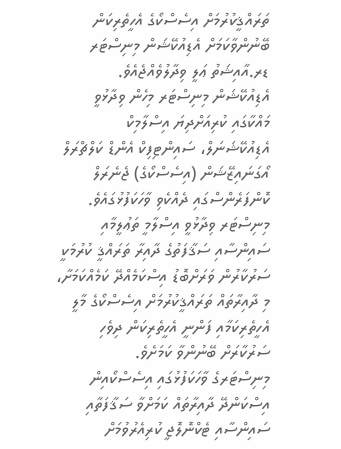ތަރައްޤީކުރުމަށް އިސެސްކޯގެ އެހީތެރިކަން ބޭނުންވާކަމަށް އެޑިއުކޭޝަން މިނިސްޓަރ ޑރ.އާއިޝަތު ޢަލީ ވިދާލުވެއްޖެއެވެ.
އެޑިއުކޭޝަން މިނިސްޓަރ މިހެން ވިދާޅުވީ މައްކާގައި ކުރިއަށްދިޔަ އިސްލާމިކް އެޑިއުކޭޝަނަލް، ސައިންޓިފިކް އެންޑް ކަލްޗްރަލް އޯގަނައިޒޭޝަން (އިސެސްކޯގެ) ޖެނެރަލް ކޮންފަރެންސްގައި ދެއްކެވި ވާހަކަފުޅުގައެވެ. މިނިސްޓަރ ވިދާޅުވީ އިސްލާމީ ތަޢުލީމާއި ސައިންސާއި ސަޤާފަތުގެ ދާއިރާ ތަރައްޤީ ކުރުމަކީ ސަރުކާރުން ވަރަށްބޮޑު އިސްކަމެއްދޭ ކަމެއްކަމަށާ، މި ދާއިރާތައް ތަރައްޤީކުރުމަށް އިސެސްކޯގެ މާލީ އެހީތެރިކަމާއި ފަންނީ އެހީތެރިކަން ދިވެހި ސަރުކާރަށް ބޭނުންވާ ކަމަށެވެ.
މިނިސްޓަރގެ ވާހަކަފުޅުގައި އިސެސްކޯއިން އިސްކަންދޭ ދާއިރާތައް ކަމަށްވާ ސަޤާފަތާއި ސައިންސާއި ޓެކްނޮލޮޖީ ކުރިއެރުވުމަށް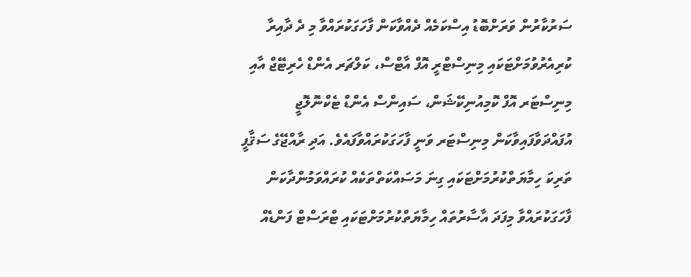ސަރުކާރުން ވަރަށްބޮޑު އިސްކަމެއް ދެއްވާކަން ފާހަގަކުރައްވާ މި ދެ ދާއިރާ ކުރިއެރުވުމަށްޓަކައި މިނިސްޓްރީ އޮފް އާޓްސް، ކަލްޗަރ އެންޑް ހެރިޓޭޖް އާއި މިނިސްޓަރ އޮފް ކޮމިއުނިކޭޝަން، ސައިންސް އެންޑް ޓެކްނޮލޮޖީ އުފައްދަވާފައިވާކަން މިނިސްޓަރ ވަނީ ފާހަގަކުރައްވާފައެވެ. އަދި ރާއްޖޭގެ ސަޤާފީ ތަރިކަ ހިމާޔަތްކުރުމަށްޓަކައި ގިނަ މަސައްކަތްތަކެއް ކުރައްވަމުންދާކަން ފާހަގަކުރައްވާ މިފަދަ އާސާރުތައް ހިމާޔަތްކުރުމަށްޓަކައި ޓްރަސްޓް ފަންޑެއް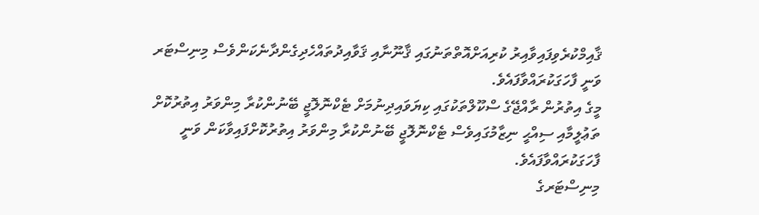ޤާއިމްކުރެވިފައިވާއިރު ކުރިއަށްއޮތްތަނުގައި ޤާނޫނާއި ޤަވާއިދުތައްހެދިގެންދާނެކަންވެސް މިނިސްޓަރ ވަނީ ފާހަގަކުރައްވާފައެވެ.
މީގެ އިތުރުން ރާއްޖޭގެ ސްކޫލްތަކުގައި ކިޔަވައިދިނުމަށް ޓެކްނޮލޮޖީ ބޭނުންކުރާ މިންވަރު އިތުރުކޮށް ތަޢުލީމާއި ސިއްޙީ ނިޒާމުގައިވެސް ޓެކްނޮލޮޖީ ބޭނުންކުރާ މިންވަރު އިތުރުކޮށްފައިވާކަން ވަނީ ފާހަގަކުރައްވާފައެވެ.
މިނިސްޓަރގެ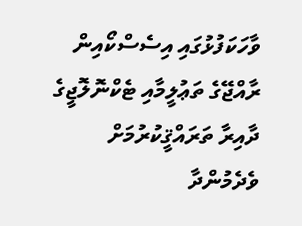ވާހަކަފުޅުގައި އިސެސްކޯއިން ރާއްޖޭގެ ތަޢުލީމާއި ޓެކްނޮލޮޖީގެ ދާއިރާ ތަރައްޤީކުރުމަށް ވެދެމުންދާ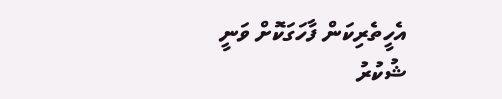އެހީތެރިކަން ފާހަގަކޮށް ވަނީ ޝުކުރު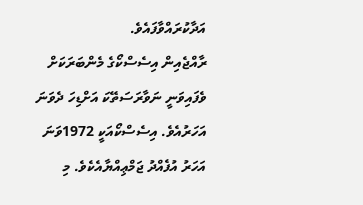އަދާކުރައްވާފައެވެ.
ރާއްޖެއިން އިސެސްކޯގެ މެންބަރަކަށް ވެފައިވަނީ ނަވާރަސަތޭކަ އަށްޑިހަ ދެވަނަ އަހަރުއެވެ. އިސެސްކޯއަކީ 1972ވަނަ އަހަރު އުފެއްދު ޖަމްޢިއްޔާއެކެވެ. މި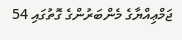ޖަމްޢިއްޔާގެ މެންބަރުންގެ ގޮތުގައި 54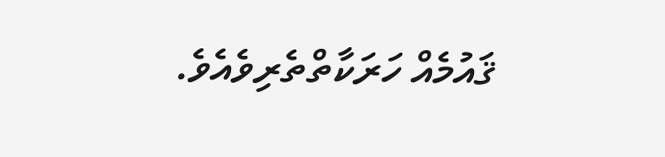ޤައުމެއް ހަރަކާތްތެރިވެއެވެ.